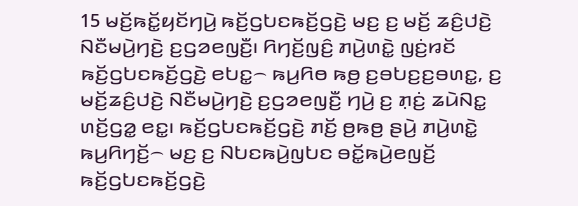15 ꤗꤢꤩ꤬ꤒꤢꤩ꤭ꤟꤢꤩꤚꤣꤧ꤬ ꤒꤢꤩ꤬ꤞꤝꤢꤒꤢꤩ꤬ꤞꤢꤧ꤬ ꤗꤢ꤬ ꤢ꤬ ꤗꤢꤩ꤬ ꤘꤢꤨ꤬ꤓꤢꤧ꤬ ꤡꤢꤪꤗꤣꤧ꤬ꤚꤢꤧ꤬ ꤢ꤬ꤞꤤꤕꤜꤢꤪ꤬꤯ ꤖꤚꤢꤩ꤬ꤜꤢꤨ꤬ ꤊꤣꤧ꤬ꤛꤢꤧ꤭ ꤜꤢꤦ꤬ꤙꤢꤩ ꤒꤢꤩ꤬ꤞꤝꤢꤒꤢꤩ꤬ꤞꤢꤧ꤬ ꤕꤝꤢ꤭꤮ ꤒꤣ꤬ꤖꤥ ꤒꤥ꤬ ꤢ꤬ꤋꤝꤢ꤬ꤢ꤬ꤋꤛꤢ꤭, ꤢ꤬ ꤗꤢꤩ꤬ꤘꤢꤨ꤬ꤓꤢꤧ꤬ ꤡꤢꤪꤗꤣꤧ꤬ꤚꤢꤧ꤬ ꤢ꤬ꤞꤤꤕꤜꤢꤪ꤬ ꤚꤣꤧ꤬ ꤢ꤬ ꤊ꤫ꤢꤦ꤬ ꤘꤣꤧꤡꤢ꤭ ꤛꤢꤩ꤬ꤞꤤ꤭ ꤕꤢ꤭꤯ ꤒꤢꤩ꤬ꤞꤝꤢꤒꤢꤩ꤬ꤞꤢꤧ꤬ ꤊꤢꤩ꤬ ꤥ꤬ꤒꤥ꤬ ꤔꤣꤧ꤬ ꤊꤣꤧ꤬ꤛꤢꤧ꤭ ꤒꤣ꤬ꤖꤚꤢꤩ꤬꤮ ꤗꤢ꤬ ꤢ꤬ ꤡꤝꤢꤒꤣꤧ꤬ꤜꤝꤢ ꤋꤢꤩ꤭ꤒꤣꤧ꤬ꤕꤜꤢꤩ꤬ ꤒꤢꤩ꤬ꤞꤝꤢꤒꤢꤩ꤬ꤞꤢꤧ꤬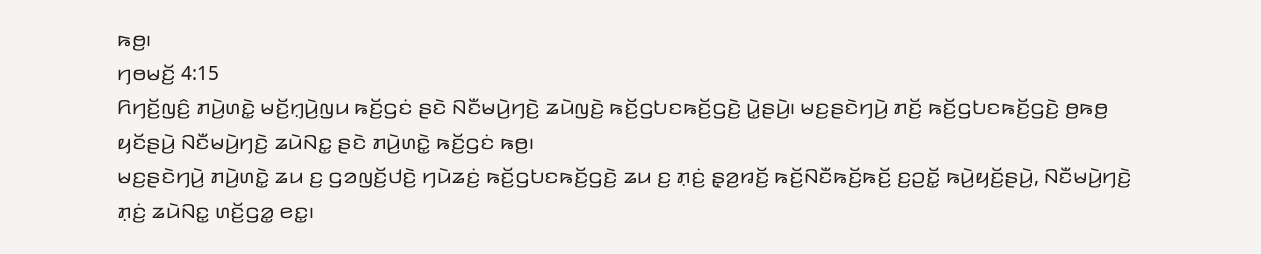ꤒꤥ꤬꤯
ꤚꤥꤗꤢꤩ꤬ 4:15
ꤖꤚꤢꤩ꤬ꤜꤢꤨ꤬ ꤊꤣꤧ꤬ꤛꤢꤧ꤭ ꤗꤢꤩ꤬ꤚ꤫ꤣꤧ꤬ꤜꤣ ꤒꤢꤩ꤬ꤞꤢꤦ ꤔꤢꤧ ꤡꤢꤪꤗꤣꤧ꤬ꤚꤢꤧ꤬ ꤘꤣꤧꤜꤢꤧ꤬ ꤒꤢꤩ꤬ꤞꤝꤢꤒꤢꤩ꤬ꤞꤢꤧ꤬ ꤣꤧ꤭ꤔꤣꤧ꤬꤯ ꤗꤢ꤬ꤔꤢꤧꤚꤣꤧ꤬ ꤊꤢꤩ꤬ ꤒꤢꤩ꤬ꤞꤝꤢꤒꤢꤩ꤬ꤞꤢꤧ꤬ ꤥ꤬ꤒꤥ꤬ ꤟꤢꤩꤔꤣꤧ꤬ ꤡꤢꤪꤗꤣꤧ꤬ꤚꤢꤧ꤬ ꤘꤣꤧꤡꤢ꤭ ꤔꤢꤧ ꤊꤣꤧ꤬ꤛꤢꤧ꤭ ꤒꤢꤩ꤬ꤞꤢꤦ ꤒꤥ꤬꤯
ꤗꤢ꤬ꤔꤢꤧꤚꤣꤧ꤬ ꤊꤣꤧ꤬ꤛꤢꤧ꤭ ꤘꤣ ꤢ꤬ ꤞꤤꤜꤢꤩ꤬ꤓꤢꤧ꤬ ꤚꤣꤧꤘꤢꤦ꤬ ꤒꤢꤩ꤬ꤞꤝꤢꤒꤢꤩ꤬ꤞꤢꤧ꤬ ꤘꤣ ꤢ꤬ ꤊ꤫ꤢꤦ꤬ ꤔ꤫ꤤ꤬ꤙꤢꤩ꤬ ꤒꤢꤩ꤬ꤡꤢꤪꤒꤢꤩ꤬ꤒꤢꤩ꤬ ꤢ꤬ꤑꤢꤩ꤭ ꤒꤣꤧ꤬ꤟꤢꤩ꤬ꤔꤣꤧ꤬, ꤡꤢꤪꤗꤣꤧ꤬ꤚꤢꤧ꤬ ꤊ꤫ꤢꤦ꤬ ꤘꤣꤧꤡꤢ꤭ ꤛꤢꤩ꤬ꤞꤤ꤭ ꤕꤢ꤭꤯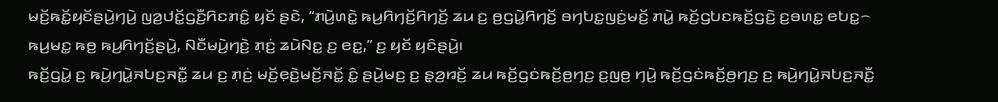ꤗꤢꤩ꤬ꤒꤢꤩ꤭ꤟꤢꤩꤔꤣꤧ꤬ꤚꤣꤧ꤬ ꤜꤤ꤬ꤓꤢꤩ꤭ꤞꤢꤪ꤬ꤖꤢꤊꤢꤨ꤭ ꤟꤢꤩ ꤔꤢꤧ, “ꤊꤣꤧ꤬ꤛꤢꤧ꤭ ꤒꤣ꤬ꤖꤚꤢꤩ꤬ꤖꤚꤢꤩ꤬ ꤘꤣ ꤢ꤬ ꤥ꤬ꤞꤣꤧ꤭ꤖꤚꤢꤩ꤬ ꤋꤚꤝꤢ꤭ꤜꤢꤦ꤬ꤗꤢꤩ꤬ ꤊꤣꤧ꤭ ꤒꤢꤩ꤬ꤞꤝꤢꤒꤢꤩ꤬ꤞꤢꤧ꤬ ꤢ꤬ꤋꤛꤢ꤭ ꤕꤝꤢ꤭꤮ ꤒꤣ꤬ꤗꤢ꤭ ꤒꤥ꤬ ꤒꤣ꤬ꤖꤚꤢꤩ꤬ꤔꤣꤧ꤬, ꤡꤢꤪꤗꤣꤧ꤬ꤚꤢꤧ꤬ ꤊ꤫ꤢꤦ꤬ ꤘꤣꤧꤡꤢ꤭ ꤢ꤬ ꤕꤢ꤭,” ꤢ꤬ ꤟꤢꤩ ꤟꤢꤨꤔꤣꤧ꤬꤯
ꤒꤢꤩ꤬ꤞꤣꤧ꤭ ꤢ꤬ ꤒꤣꤧ꤬ꤚꤣꤧ꤭ꤏꤝꤢ꤬ꤏꤢꤪ꤭ ꤘꤣ ꤢ꤬ ꤊ꤫ꤢꤦ꤬ ꤗꤢꤩ꤬ꤕ꤫ꤢꤧ꤬ꤗꤢꤩ꤬ꤏꤢꤩ꤭ ꤢꤨ꤭ ꤔꤣꤧ꤬ꤗꤢ꤬ ꤢ꤬ ꤔ꤫ꤤ꤬ꤙꤢꤩ꤬ ꤘꤣ ꤒꤢꤩ꤬ꤞꤢꤦꤒꤢꤩ꤬ꤥ꤬ꤚꤢ꤬ ꤢ꤬ꤜꤥ꤬ ꤚꤣꤧ꤬ ꤒꤢꤩ꤬ꤞꤢꤦꤒꤢꤩ꤬ꤥ꤬ꤚꤢ꤬ ꤢ꤬ ꤒꤣꤧ꤬ꤚꤣꤧ꤭ꤏꤝꤢ꤬ꤏꤢꤪ꤭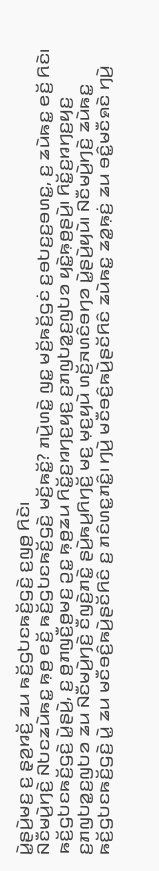ꤣꤧ꤭ꤔꤣꤧ꤬ꤗꤢ꤬ ꤢ꤬ ꤔ꤫ꤤ꤬ꤙꤢꤩ꤬ ꤘꤣ ꤒꤢꤩ꤬ꤞꤝꤢꤒꤢꤩ꤬ꤞꤢꤧ꤬ ꤢ꤬ꤜꤥ꤬ ꤖꤢꤧ꤯
ꤡꤢꤪꤗꤣꤧ꤬ꤚꤢꤧ꤬ ꤡꤝꤢꤘꤣꤧꤒꤢ꤭ ꤒ꤫ꤥ꤬ ꤕꤢꤩ꤬ ꤒꤢꤩ꤬ꤞꤝꤢꤒꤢꤩ꤬ꤞꤢꤧ꤬ ꤗꤢꤩ꤬ꤒꤢꤩ꤭? ꤊꤣꤧ꤬ꤛꤢꤧ꤭ ꤜꤢ꤭ ꤗꤢꤩ꤬ꤒꤢꤩ꤬ꤞꤢꤦ ꤢ꤬ꤋꤝꤢ꤬ꤢ꤬ꤋꤛꤢ꤭, ꤢ꤬ ꤘꤣꤧꤒꤢ꤭ ꤕꤢꤩ꤬ ꤖꤢꤧ꤯ ꤒꤢꤩ꤬ꤞꤝꤢꤒꤢꤩ꤬ꤞꤢꤧ꤬ ꤣꤧ꤭ꤔꤣꤧ꤬, ꤢ꤬ ꤥ꤬ꤊꤜꤢꤪ꤬ꤥ꤬ꤗꤢ꤬ ꤑꤢ꤭ ꤒ꤫ꤥ꤬ꤘꤣ ꤖꤢꤩ꤭ꤢ꤬ꤙꤚꤢ꤬ꤟꤢ꤬ ꤢ꤬ꤊꤜꤝꤤ꤭ꤢ꤬ꤜꤝꤤ ꤟꤢꤧ꤭ꤒ꤫ꤥ꤬ꤔꤣꤧ꤬꤯ ꤖꤢꤩ꤭ꤢ꤬ꤙꤚꤢ꤬ꤟꤢ꤬ ꤢ꤬ꤊꤜꤝꤤ꤭ꤢ꤬ꤜꤝꤤ ꤘꤣ ꤡꤢꤪꤗꤣꤧ꤬ꤚꤢꤧ꤬ ꤢꤪꤜꤢꤧ꤬ꤊꤢꤧ꤭ ꤔꤣꤧ꤬ꤒꤣ꤬ꤖꤚꤢꤩ꤬ ꤗꤢ꤬ ꤗ꤫ꤢ꤬ꤟꤣꤧ ꤛꤢꤩ꤬ꤏꤛꤢꤨꤋꤚꤤ ꤣꤧ꤭ꤔꤣꤧ꤬ꤟꤣꤧ꤯ ꤡꤢꤪꤗꤣꤧ꤬ꤚꤢꤧ꤬ ꤘꤣꤧꤒꤢ꤭ ꤒꤢꤩ꤬ꤞꤝꤢꤒꤢꤩ꤬ꤞꤢꤧ꤬ ꤣꤧ꤭ ꤘꤣ ꤗꤢꤪꤋꤢꤨ꤬ꤒꤣꤧ꤬ꤔꤢꤩꤖꤢꤨ ꤢ꤬ ꤊꤢꤨꤛꤢ꤭ꤊꤢꤨ꤭꤯ ꤚꤣꤧ꤬ ꤗꤢꤪꤋꤢꤨ꤬ꤒꤣꤧ꤬ꤔꤢꤩꤖꤢꤨ ꤘꤣꤧꤒꤢ꤭ ꤘꤤ꤭ꤒ꤫ꤢꤦ꤬ ꤘꤣ ꤋꤢꤨ꤭ꤗꤢꤪꤎꤢꤧ ꤚꤣꤧ꤬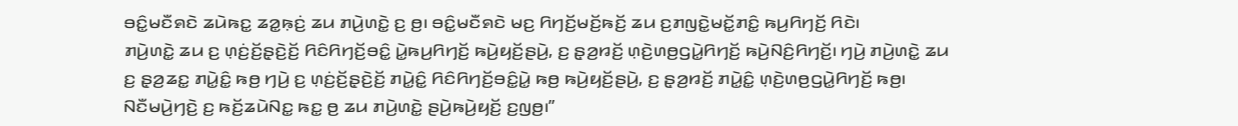ꤋꤢꤨ꤭ꤗꤢꤪꤎꤢꤧ ꤘꤣꤧꤒꤢ꤭ ꤘꤤ꤭ꤒ꤫ꤢꤦ꤬ ꤘꤣ ꤊꤣꤧ꤬ꤛꤢꤧ꤭ ꤢ꤬ ꤥ꤬꤯ ꤋꤢꤨ꤭ꤗꤢꤪꤎꤢꤧ ꤗꤢ꤬ ꤖꤚꤢꤩ꤬ꤗꤢꤩ꤬ꤒꤢꤩ꤬ ꤘꤣ ꤢ꤬ꤊꤜꤢꤧ꤭ꤗꤢꤩ꤭ꤊꤢꤨ꤭ ꤒꤣ꤬ꤖꤚꤢꤩ꤬ ꤖꤢꤧ꤯
ꤊꤣꤧ꤬ꤛꤢꤧ꤭ ꤘꤣ ꤢ꤬ ꤛ꤫ꤢꤦ꤬ꤢꤩ꤬ꤔ꤫ꤢꤧ꤬ꤢꤩ꤬ ꤖꤢꤨꤖꤚꤢꤩ꤬ꤋꤢꤨ꤭ ꤣꤧ꤭ꤒꤣ꤬ꤖꤚꤢꤩ꤬ ꤒꤣꤧ꤬ꤟꤢꤩ꤬ꤔꤣꤧ꤬, ꤢ꤬ ꤔ꤫ꤤ꤬ꤙꤢꤩ꤬ ꤛ꤫ꤢꤧ꤬ꤛꤥ꤬ꤞꤣꤧ꤭ꤖꤚꤢꤩ꤬ ꤒꤣꤧ꤬ꤡꤢꤨ꤬ꤖꤚꤢꤩ꤬꤯ ꤚꤣꤧ꤬ ꤊꤣꤧ꤬ꤛꤢꤧ꤭ ꤘꤣ ꤢ꤬ ꤔ꤫ꤤ꤬ꤘꤢ꤭ ꤊꤣꤧ꤭ꤢꤨ꤭ ꤒꤥ꤬ ꤚꤣꤧ꤬ ꤢ꤬ ꤛ꤫ꤢꤦ꤬ꤢꤩ꤬ꤔ꤫ꤢꤧ꤬ꤢꤩ꤬ ꤊꤣꤧ꤭ꤢꤨ꤭ ꤖꤢꤨꤖꤚꤢꤩ꤬ꤋꤢꤨ꤭ꤣꤧ꤭ ꤒꤥ꤬ ꤒꤣꤧ꤬ꤟꤢꤩ꤬ꤔꤣꤧ꤬, ꤢ꤬ ꤔ꤫ꤤ꤬ꤙꤢꤩ꤬ ꤊꤣꤧ꤭ꤢꤨ꤭ ꤛ꤫ꤢꤧ꤬ꤛꤥ꤬ꤞꤣꤧ꤭ꤖꤚꤢꤩ꤬ ꤒꤥ꤬꤯ ꤡꤢꤪꤗꤣꤧ꤬ꤚꤢꤧ꤬ ꤢ꤬ ꤒꤢꤩ꤬ꤘꤣꤧꤡꤢ꤭ ꤒꤢ꤭ ꤥ꤬ ꤘꤣ ꤊꤣꤧ꤬ꤛꤢꤧ꤭ ꤔꤣꤧ꤬ꤒꤣꤧ꤬ꤟꤢꤩ꤬ ꤢ꤬ꤜꤥ꤬꤯”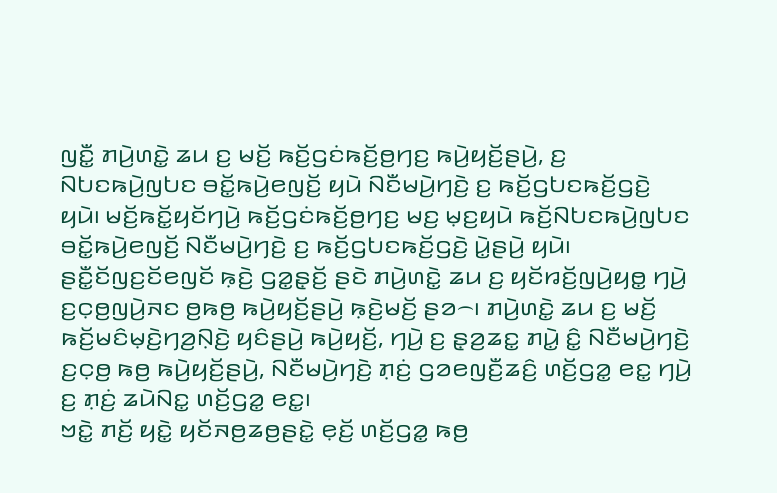ꤜꤢꤪ꤭ ꤊꤣꤧ꤬ꤛꤢꤧ꤭ ꤘꤣ ꤢ꤬ ꤗꤢꤩ꤬ ꤒꤢꤩ꤬ꤞꤢꤦꤒꤢꤩ꤬ꤥ꤬ꤚꤢ꤬ ꤒꤣꤧ꤬ꤟꤢꤩ꤬ꤔꤣꤧ꤬, ꤢ꤬ ꤡꤝꤢꤒꤣꤧ꤬ꤜꤝꤢ ꤋꤢꤩ꤭ꤒꤣꤧ꤬ꤕꤜꤢꤩ꤬ ꤟꤣꤧ ꤡꤢꤪꤗꤣꤧ꤬ꤚꤢꤧ꤬ ꤢ꤬ ꤒꤢꤩ꤬ꤞꤝꤢꤒꤢꤩ꤬ꤞꤢꤧ꤬ ꤟꤣꤧ꤯ ꤗꤢꤩ꤬ꤒꤢꤩ꤭ꤟꤢꤩꤚꤣꤧ꤬ ꤒꤢꤩ꤬ꤞꤢꤦꤒꤢꤩ꤬ꤥ꤬ꤚꤢ꤬ ꤗꤢ꤬ ꤗ꤫ꤢ꤬ꤟꤣꤧ ꤒꤢꤩ꤬ꤡꤝꤢꤒꤣꤧ꤬ꤜꤝꤢ ꤋꤢꤩ꤭ꤒꤣꤧ꤬ꤕꤜꤢꤩ꤬ ꤡꤢꤪꤗꤣꤧ꤬ꤚꤢꤧ꤬ ꤢ꤬ ꤒꤢꤩ꤬ꤞꤝꤢꤒꤢꤩ꤬ꤞꤢꤧ꤬ ꤣꤧ꤭ꤔꤣꤧ꤬ ꤟꤣꤧ꤯
ꤔꤢꤪ꤭ꤢꤩꤜꤢ꤬ꤢꤩꤕꤜꤢꤩ ꤒ꤫ꤢꤧ꤬ ꤞꤤ꤭ꤔ꤫ꤢꤩ꤬ ꤔꤢꤧ ꤊꤣꤧ꤬ꤛꤢꤧ꤭ ꤘꤣ ꤢ꤬ ꤟꤢꤩꤙꤢꤩ꤬ꤜꤣꤧ꤬ꤟꤥ꤭ ꤚꤣꤧ꤬ ꤢ꤬ꤍ꤫ꤥ꤬ꤜꤣꤧ꤬ꤏꤢ ꤥ꤬ꤒꤥ꤬ ꤒꤣꤧ꤬ꤟꤢꤩ꤬ꤔꤣꤧ꤬ ꤒ꤫ꤢꤧ꤬ꤗꤢꤩ꤬ ꤔꤤ꤮꤯ ꤊꤣꤧ꤬ꤛꤢꤧ꤭ ꤘꤣ ꤢ꤬ ꤗꤢꤩ꤬ ꤒꤢꤩ꤬ꤗꤢꤨꤗ꤫ꤢꤧ꤬ꤚꤤ꤬ꤡ꤫ꤢꤧ꤬ ꤟꤢꤨꤔꤣꤧ꤬ ꤒꤣꤧ꤬ꤟꤢꤩ꤬, ꤚꤣꤧ꤬ ꤢ꤬ ꤔ꤫ꤤ꤬ꤘꤢ꤭ ꤊꤣꤧ꤭ ꤢꤨ꤭ ꤡꤢꤪꤗꤣꤧ꤬ꤚꤢꤧ꤬ ꤢ꤬ꤍ꤫ꤥ꤬ ꤒꤥ꤬ ꤒꤣꤧ꤬ꤟꤢꤩ꤬ꤔꤣꤧ꤬, ꤡꤢꤪꤗꤣꤧ꤬ꤚꤢꤧ꤬ ꤊ꤫ꤢꤦ꤬ ꤞꤤꤕꤜꤢꤪ꤬ꤘꤢꤨ꤬ ꤛꤢꤩ꤬ꤞꤤ꤭ ꤕꤢ꤭ ꤚꤣꤧ꤬ ꤢ꤬ ꤊ꤫ꤢꤦ꤬ ꤘꤣꤧꤡꤢ꤭ ꤛꤢꤩ꤬ꤞꤤ꤭ ꤕꤢ꤭꤯
ꤠꤢꤧ꤭ ꤊꤢꤩ꤬ ꤟꤢꤧ꤭ ꤟꤢꤩꤏꤥ꤬ꤘꤥ꤬ꤔꤢꤧ꤭ ꤕ꤫ꤢꤩ꤬ ꤛꤢꤩ꤬ꤞꤤ꤭ ꤒꤥ꤬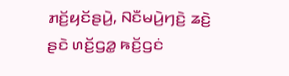ꤊꤢꤩ꤬ꤟꤢꤩꤔꤣꤧ꤬, ꤡꤢꤪꤗꤣꤧ꤬ꤚꤢꤧ꤬ ꤘꤢꤧ꤬ ꤔꤢꤧ ꤛꤢꤩ꤬ꤞꤤ꤭ ꤒꤢꤩ꤬ꤞꤢꤦ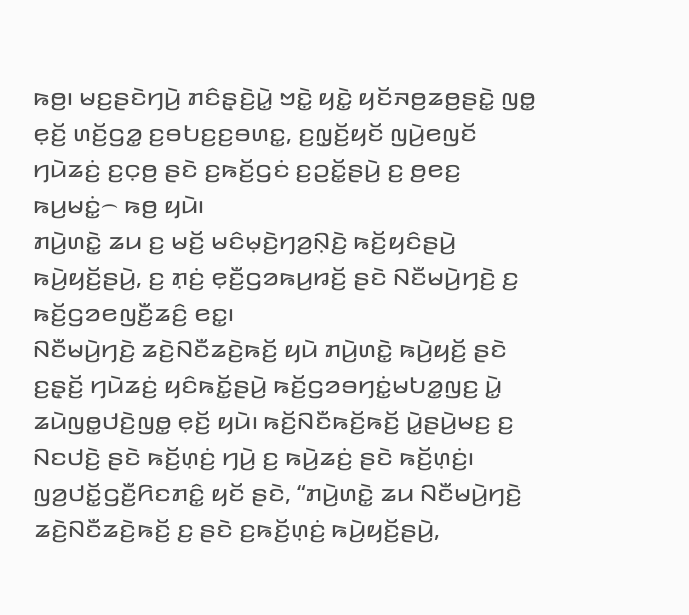ꤒꤥ꤬꤯ ꤗꤢ꤬ꤔꤢꤧꤚꤣꤧ꤬ ꤊꤢꤨꤔ꤫ꤢꤧ꤬ꤣꤧ꤭ ꤠꤢꤧ꤭ ꤟꤢꤧ꤭ ꤟꤢꤩꤏꤥ꤬ꤘꤥ꤬ꤔꤢꤧ꤭ ꤜꤥ꤭ ꤕ꤫ꤢꤩ꤬ ꤛꤢꤩ꤬ꤞꤤ꤭ ꤢ꤬ꤋꤝꤢ꤬ꤢ꤬ꤋꤛꤢ꤭, ꤢ꤬ꤜ꤫ꤢꤩ꤬ꤟꤢꤩ ꤜꤣꤧ꤬ꤕꤜꤢꤩ ꤚꤣꤧꤘꤢꤦ꤬ ꤢ꤬ꤍ꤫ꤥ꤬ ꤔꤢꤧ ꤢ꤬ꤒꤢꤩ꤬ꤞꤢꤦ ꤢ꤬ꤑꤢꤩ꤭ꤔꤣꤧ꤬ ꤢ꤬ ꤥ꤬ꤕꤢ꤬ ꤒꤣ꤬ꤗꤢꤦ꤭꤮ ꤒꤥ꤬ ꤟꤣꤧ꤯
ꤊꤣꤧ꤬ꤛꤢꤧ꤭ ꤘꤣ ꤢ꤬ ꤗꤢꤩ꤬ ꤗꤢꤨꤗ꤫ꤢꤧ꤬ꤚꤤ꤬ꤡ꤫ꤢꤧ꤬ ꤒꤢꤩ꤬ꤟꤢꤨꤔꤣꤧ꤬ ꤒꤣꤧ꤬ꤟꤢꤩ꤬ꤔꤣꤧ꤬, ꤢ꤬ ꤊ꤫ꤢꤦ꤬ ꤕ꤫ꤢꤪ꤬ꤞꤤꤒꤣ꤬ꤙꤢꤩ꤬ ꤔꤢꤧ ꤡꤢꤪꤗꤣꤧ꤬ꤚꤢꤧ꤬ ꤢ꤬ ꤒꤢꤩ꤬ꤞꤤꤕꤜꤢꤪ꤬ꤘꤢꤨ꤬ ꤕꤢ꤭꤯
ꤡꤢꤪꤗꤣꤧ꤬ꤚꤢꤧ꤬ ꤘꤢꤧ꤬ꤡꤢꤪꤘꤢꤧ꤬ꤒꤢꤩ꤬ ꤟꤣꤧ ꤊꤣꤧ꤬ꤛꤢꤧ꤭ ꤒꤣꤧ꤬ꤟꤢꤩ꤬ ꤔꤢꤧ ꤢ꤬ꤔ꤫ꤢꤩ꤬ ꤚꤣꤧꤘꤢꤦ꤬ ꤟꤢꤨꤒꤢꤩ꤭ꤔꤣꤧ꤬ ꤒꤢꤩ꤬ꤞꤤꤋꤚꤢꤦ꤭ꤗꤝꤤ꤭ꤜꤢ꤬ ꤣꤧ꤭ ꤘꤣꤧꤜꤥ꤭ꤓꤢꤧ꤬ꤜꤥ꤭ ꤕ꤫ꤢꤩ꤬ ꤟꤣꤧ꤯ ꤒꤢꤩ꤬ꤡꤢꤪꤒꤢꤩ꤬ꤒꤢꤩ꤬ ꤣꤧ꤭ꤔꤣꤧ꤬ꤗꤢ꤬ ꤢ꤬ ꤡꤢꤓꤢꤧ꤬ ꤔꤢꤧ ꤒꤢꤩ꤬ꤛ꤫ꤢꤦ꤬ ꤚꤣꤧ꤬ ꤢ꤬ ꤒꤣꤧ꤬ꤘꤢꤦ꤬ ꤔꤢꤧ ꤒꤢꤩ꤬ꤛ꤫ꤢꤦ꤬꤯ ꤜꤤ꤬ꤓꤢꤩ꤭ꤞꤢꤪ꤬ꤖꤢꤊꤢꤨ꤭ ꤟꤢꤩ ꤔꤢꤧ, “ꤊꤣꤧ꤬ꤛꤢꤧ꤭ ꤘꤣ ꤡꤢꤪꤗꤣꤧ꤬ꤚꤢꤧ꤬ ꤘꤢꤧ꤬ꤡꤢꤪꤘꤢꤧ꤬ꤒꤢꤩ꤬ ꤢ꤬ ꤔꤢꤧ ꤢ꤬ꤒꤢꤩ꤬ꤛ꤫ꤢꤦ꤬ ꤒꤣꤧ꤬ꤟꤢꤩ꤬ꤔꤣꤧ꤬,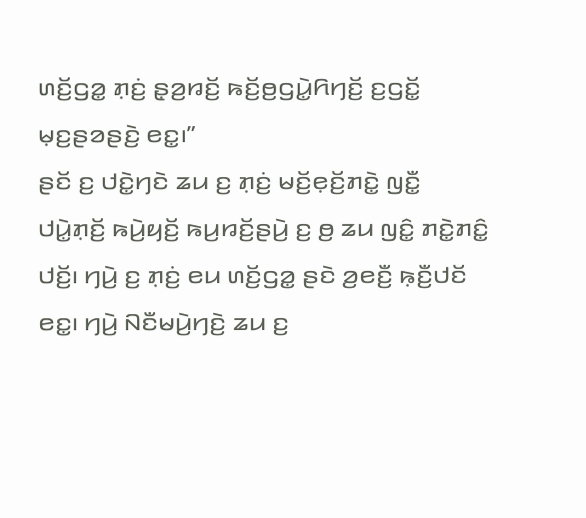ꤛꤢꤩ꤬ꤞꤤ꤭ ꤊ꤫ꤢꤦ꤬ ꤔ꤫ꤤ꤬ꤙꤢꤩ꤬ ꤒꤢꤩ꤬ꤥ꤬ꤞꤣꤧ꤭ꤖꤚꤢꤩ꤬ ꤢ꤬ꤞꤢꤩ꤭ ꤗ꤫ꤢ꤬ꤔꤤꤔꤢꤧ꤬ ꤕꤢ꤭꤯”
ꤔꤢꤩ ꤢ꤬ ꤓꤢꤧ꤭ꤚꤢꤧ ꤘꤣ ꤢ꤬ ꤊ꤫ꤢꤦ꤬ ꤗꤢꤩ꤬ꤕ꤫ꤢꤩ꤬ꤊꤢꤧ꤭ ꤜꤢꤪ꤭ ꤓꤣꤧ꤭ꤊ꤫ꤢꤩ꤬ ꤒꤣꤧ꤬ꤟꤢꤩ꤬ ꤒꤣ꤬ꤙꤢꤩ꤬ꤔꤣꤧ꤬ ꤢ꤬ ꤥ꤬ ꤘꤣ ꤜꤢꤨ꤭ ꤊꤢꤧ꤭ꤊꤢꤨ꤭ ꤓꤢꤩ꤬꤯ ꤚꤣꤧ꤬ ꤢ꤬ ꤊ꤫ꤢꤦ꤬ ꤕꤣ ꤛꤢꤩ꤬ꤞꤤ꤭ ꤔꤢꤧ ꤤ꤬ꤕꤢꤪ꤬ ꤒ꤫ꤢꤪ꤬ꤓꤢꤩ ꤕꤢ꤭꤯ ꤚꤣꤧ꤬ ꤡꤢꤪꤗꤣꤧ꤬ꤚꤢꤧ꤬ ꤘꤣ ꤢ꤬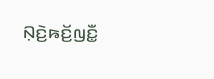ꤡ꤫ꤢꤧ꤬ꤒꤢꤩ꤬ꤜꤢꤪ꤭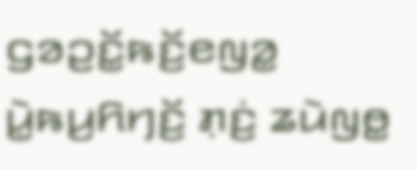ꤞꤤꤑꤢꤩ꤭ꤒꤢꤩ꤬ꤕꤜꤤ꤭ ꤣꤧ꤭ꤒꤣ꤬ꤖꤚꤢꤩ꤬ ꤊ꤫ꤢꤦ꤬ ꤘꤣꤧꤜꤥ꤭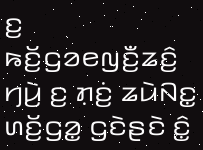ꤢ꤬ ꤒꤢꤩ꤬ꤞꤤꤕꤜꤢꤪ꤬ꤘꤢꤨ꤬ ꤚꤣꤧ꤬ ꤢ꤬ ꤊ꤫ꤢꤦ꤬ ꤘꤣꤧꤡꤢ꤭ ꤛꤢꤩ꤬ꤞꤤ꤭ ꤞꤢꤧꤔꤢꤧ ꤢꤨ꤭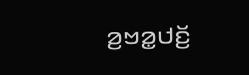ꤤ꤬ꤠꤤ꤭ꤓꤢꤩ꤬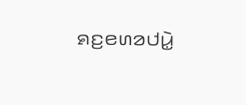ꤎꤢ꤬ꤕꤛꤤꤓꤣꤧ꤭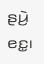ꤔꤣꤧ꤬ ꤕꤢ꤭꤯